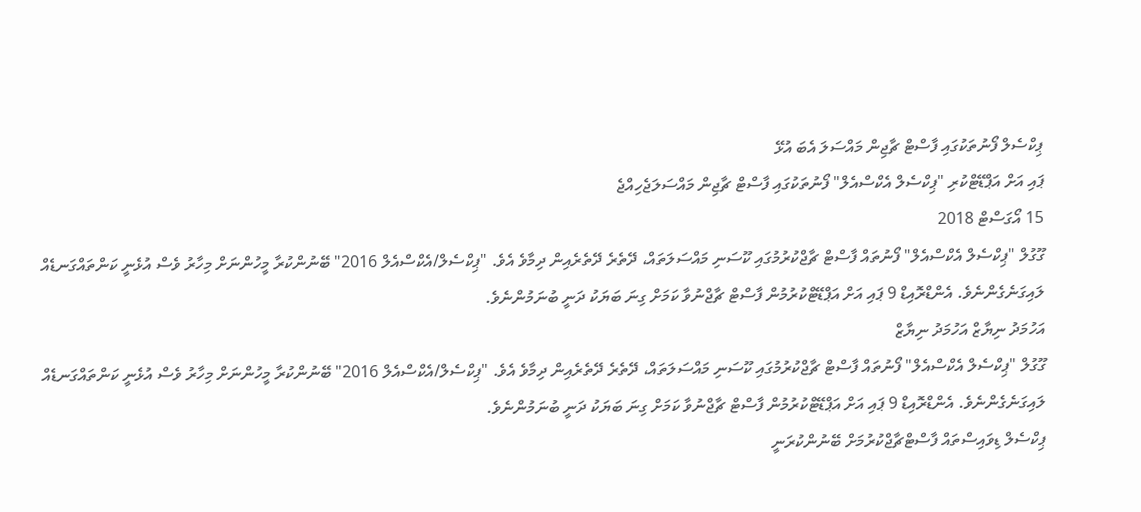ޕިކްސެލް ފޯނުތަކުގައި ފާސްޓް ޗާޖިން މައްސަލަ އެބަ އުޅޭ
ޕައި އަށް އަޕްޑޭޓްކުރި "ޕިކްސެލް އެކްސްއެލް" ފޯނުތަކުގައި ފާސްޓް ޗާޖިން މައްސަލަޖެހިއްޖެ
15 އޯގަސްޓް 2018
ގޫގުލް "ޕިކްސެލް އެކްސްއެލް" ފޯނުތައް ފާސްޓް ޗާޖްކުރުމުގައި ކޫސަނި މައްސަލަތައް، ދޭތެރެ ދޭތެރެއިން ދިމާވެ އެވެ. "ޕިކްސެލް/އެކްސްއެލް 2016" ބޭނުންކުރާ މީހުންނަށް މިހާރު ވެސް އުޅެނީ ކަންތައްގަނޑެއް ލައިގަނެގެންނެވެ. އެންޑްރޮއިޑް 9 ޕައި އަށް އަޕްޑޭޓްކުރުމުން ފާސްޓް ޗާޖްނުވާ ކަމަށް ގިނަ ބަޔަކު ދަނީ ބުނަމުންނެވެ.
އަހުމަދު ނިޔާޒް އަހުމަދު ނިޔާޒް
ގޫގުލް "ޕިކްސެލް އެކްސްއެލް" ފޯނުތައް ފާސްޓް ޗާޖްކުރުމުގައި ކޫސަނި މައްސަލަތައް، ދޭތެރެ ދޭތެރެއިން ދިމާވެ އެވެ. "ޕިކްސެލް/އެކްސްއެލް 2016" ބޭނުންކުރާ މީހުންނަށް މިހާރު ވެސް އުޅެނީ ކަންތައްގަނޑެއް ލައިގަނެގެންނެވެ. އެންޑްރޮއިޑް 9 ޕައި އަށް އަޕްޑޭޓްކުރުމުން ފާސްޓް ޗާޖްނުވާ ކަމަށް ގިނަ ބަޔަކު ދަނީ ބުނަމުންނެވެ.
ޕިކްސެލް ޑިވައިސްތައް ފާސްޓްޗާޖްކުރުމަށް ބޭނުންކުރަނީ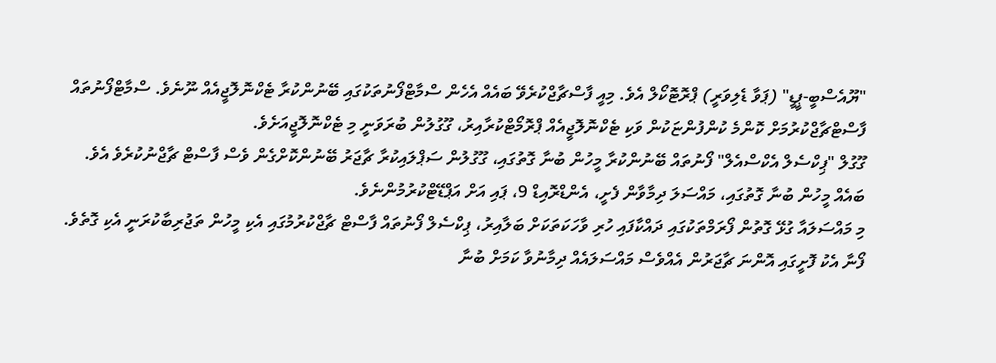"ޔޫއެސްބީ-ޕީޑީ" (ޕަވާ ޑެލިވަރީ) ޕްރޮޓޮކޯލް އެވެ. މިއީ ފާސްޗާޖްކުރެވޭ ބައެއް އެހެން ސްމާޓްފޯނުތަކުގައި ބޭނުންކުރާ ޓެކްނޮލޮޖީއެއް ނޫނެވެ. ސްމާޓްފޯނުތައް ފާސްޓްޗާޖްކުރުމަށް ކޮންމެ ކުންފުންޏަކުން ވަކި ޓެކްނޮލޮޖީއެއް ޕްރޮމޯޓްކުރާއިރު، ގޫގުލުން ބުރަވަނީ މި ޓެކްނޮލޮޖީއަށެވެ.
ގޫގުލް "ޕިކްސެލް އެކްސްއެލް" ފޯނުތައް ބޭނުންކުރާ މީހުން ބުނާ ގޮތުގައި، ގޫގުލުން ސަޕްލައިކުރާ ޗާޖަރު ބޭނުންކޮށްގެން ވެސް ފާސްޓް ޗާޖްނުކުރެވެ އެވެ. ބައެއް މީހުން ބުނާ ގޮތުގައި، މައްސަލަ ދިމާވާން ފެށީ، އެންޑްރޮއިޑް 9، ޕައި އަށް އަޕްޑޭޓްކުރުމުންނެވެ.
މި މައްސަލައާ ގުޅޭ ގޮތުން ފޯރަމްތަކުގައި ދައްކާފައި ހުރި ވާހަކަތަކަށް ބަލާއިރު، ޕިކްސެލް ފޯނުތައް ފާސްޓް ޗާޖްކުރުމުގައި އެކި މީހުން ތަޖުރިބާކުރަނީ އެކި ގޮތެވެ. ފޯނާ އެކު ފޮށީގައި އޮންނަ ޗާޖަރުން އެއްވެސް މައްސަލައެއް ދިމާނުވާ ކަމަށް ބުނާ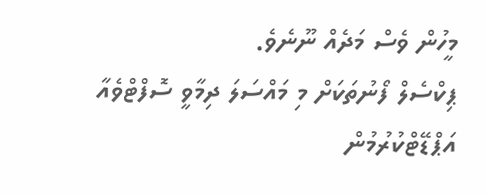މީހުން ވެސް މަދެއް ނޫނެވެ.
ޕިކްސެލް ފޯނުތަކަށް މި މައްސަލަ ދިމާވީ ސޮފްޓްވެއާ އަޕްޑޭޓްކުރުމުން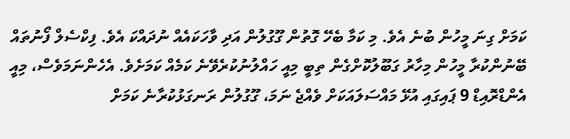ކަމަށް ގިނަ މީހުން ބުނެ އެވެ. މި ކަމާ ބެހޭ ގޮތުން ގޫގުލުން އަދި ވާހަކައެއް ނުދައްކަ އެވެ. ފިކްސެލް ފޯނުތައް ބޭނުންކުރާ މީހުން މިހާރު ގަބޫލުކޮށްގެން ތިބީ މިއީ ހައްލުނުކުރެވޭނެ ކަމެއް ކަމަށެވެ. އެހެންނަމަވެސް، މިއީ އެންޑްރޮއިޑް 9 ޕައިގައި އުޅޭ މައްސަލައަކަށް ވެއްޖެ ނަމަ، ގޫގުލުން ރަނގަޅުކުރާނެ ކަމަށް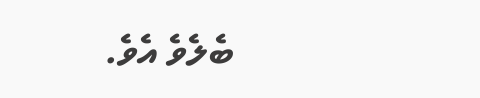ބެލެވެ އެވެ.